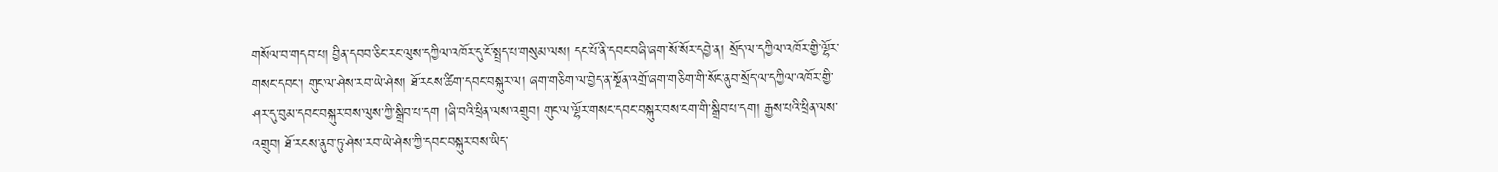གསོལ་བ་གདབ་པ། བྱིན་དབབ་ཅིང་རང་ལུས་དཀྱིལ་འཁོར་དུ་ངོ་སྤྲད་པ་གསུམ་ལས། དང་པོ་ནི་དབང་བཞི་ཞག་སོ་སོར་དབྱེ་ན། སྲོད་ལ་དཀྱིལ་འཁོར་གྱི་ལྷོར་གསང་དབང་། གུང་ལ་ཤེས་རབ་ཡེ་ཤེས། ཐོ་རངས་ཚིག་དབང་བསྐུར་ལ། ཞག་གཅིག་ལ་བྱེད་ན་སྔོན་འགྲོ་ཞག་གཅིག་གི་སོང་ནུབ་སྲོད་ལ་དཀྱིལ་འཁོར་གྱི་ཤར་དུ་བུམ་དབང་བསྐུར་བས་ལུས་ཀྱི་སྒྲིབ་པ་དག །ཞི་བའི་ཕྲིན་ལས་འགྲུབ། གུང་ལ་ལྷོར་གསང་དབང་བསྐུར་བས་ངག་གི་སྒྲིབ་པ་དག། རྒྱས་པའི་ཕྲིན་ལས་འགྲུབ། ཐོ་རངས་ནུབ་ཏུ་ཤེས་རབ་ཡེ་ཤེས་ཀྱི་དབང་བསྐུར་བས་ཡིད་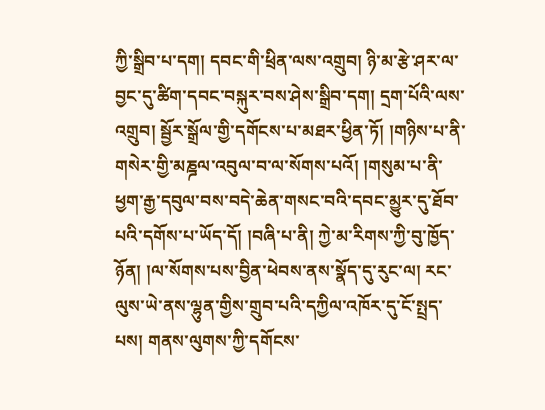ཀྱི་སྒྲིབ་པ་དག། དབང་གི་ཕྲིན་ལས་འགྲུབ། ཉི་མ་རྩེ་ཤར་ལ་བྱང་དུ་ཚིག་དབང་བསྐུར་བས་ཤེས་སྒྲིབ་དག། དྲག་པོའི་ལས་འགྲུབ། སྦྱོར་སྒྲོལ་གྱི་དགོངས་པ་མཐར་ཕྱིན་ཏོ། །གཉིས་པ་ནི་གསེར་གྱི་མཎྜལ་འབུལ་བ་ལ་སོགས་པའོ། །གསུམ་པ་ནི་ཕྱག་རྒྱ་དབུལ་བས་བདེ་ཆེན་གསང་བའི་དབང་མྱུར་དུ་ཐོབ་པའི་དགོས་པ་ཡོད་དོ། །བཞི་པ་ནི། ཀྱེ་མ་རིགས་ཀྱི་བུ་ཁྱོད་ཉོན། །ལ་སོགས་པས་བྱིན་ཕེབས་ནས་སྣོད་དུ་རུང་ལ། རང་ལུས་ཡེ་ནས་ལྷུན་གྱིས་གྲུབ་པའི་དཀྱིལ་འཁོར་དུ་ངོ་སྤྲད་པས། གནས་ལུགས་ཀྱི་དགོངས་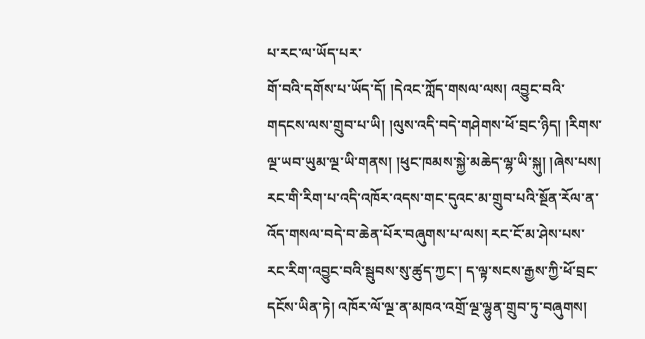པ་རང་ལ་ཡོད་པར་
གོ་བའི་དགོས་པ་ཡོད་དོ། །དེའང་ཀློད་གསལ་ལས། འབྱུང་བའི་གདངས་ལས་གྲུབ་པ་ཡི། །ལུས་འདི་བདེ་གཤེགས་ཕོ་བྲང་ཉིད། །རིགས་ལྔ་ཡབ་ཡུམ་ལྔ་ཡི་གནས། །ཕུང་ཁམས་སྐྱེ་མཆེད་ལྷ་ཡི་སྐུ། །ཞེས་པས། རང་གི་རིག་པ་འདི་འཁོར་འདས་གང་དུའང་མ་གྲུབ་པའི་སྔོན་རོལ་ན་འོད་གསལ་བདེ་བ་ཆེན་པོར་བཞུགས་པ་ལས། རང་ངོ་མ་ཤེས་པས་རང་རིག་འབྱུང་བའི་སྦུབས་སུ་ཚུད་ཀྱང་། ད་ལྟ་སངས་རྒྱས་ཀྱི་ཕོ་བྲང་དངོས་ཡིན་ཏེ། འཁོར་ལོ་ལྔ་ན་མཁའ་འགྲོ་ལྔ་ལྷུན་གྲུབ་ཏུ་བཞུགས།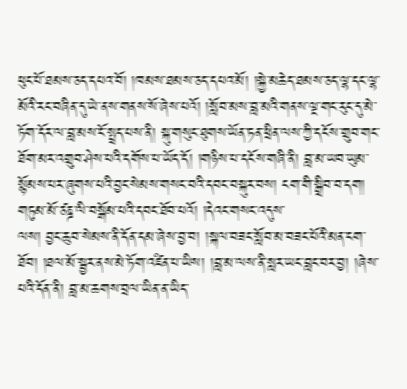ཕུང་པོ་ཐམས་ཅད་དཔའ་བོ། །ཁམས་ཐམས་ཅད་དཔའ་མོ། །སྐྱེ་མཆེད་ཐམས་ཅད་ལྷ་དང་ལྷ་མོའི་རང་བཞིན་དུ་ཡེ་ནས་གནས་སོ་ཞེས་པའོ། །སློབ་མས་བླ་མའི་གནས་ལྔ་གང་རུང་དུ་མེ་ཏོག་དོར་ལ་བླ་མས་ངོ་སྤྲད་པས་ནི། སྐུ་གསུང་ཐུགས་ཡོན་ཏན་ཕྲིན་ལས་ཀྱི་དངོས་གྲུབ་གང་ཐོག་མར་འགྲུབ་ཤེས་པའི་དགོས་པ་ཡོད་དོ། །གཉིས་པ་དངོས་གཞི་ནི། བླ་མ་ཡབ་ཡུམ་སྙོམས་པར་ཞུགས་པའི་བྱང་སེམས་གསང་བའི་དབང་བསྐུར་བས། ངག་གི་སྒྲིབ་བ་དག། གཏུམ་མོ་ཙཎྜ་ལི་བསྒོམ་པའི་དབང་ཐོབ་པའོ། །དེའང་གསང་འདུས་
ལས། བྱང་ཆུབ་སེམས་ནི་དོན་དམ་ཞེས་བྱ་བ། །སྐལ་བཟང་སློབ་མ་བཟང་པོའི་མན་ངག་ཐོབ། །ཐལ་མོ་སྦྱར་ནས་མེ་ཏོག་འཛིན་པ་ཡིས། །བླ་མ་ལས་ནི་སླར་ཡང་བླང་བར་བྱ། །ཞེས་པའི་དོན་ནི། བླ་མ་ཆགས་བྲལ་ཡིན་ན་ཡིད་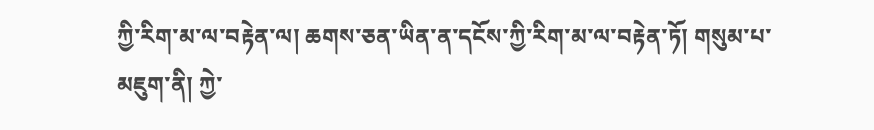ཀྱི་རིག་མ་ལ་བརྟེན་ལ། ཆགས་ཅན་ཡིན་ན་དངོས་ཀྱི་རིག་མ་ལ་བརྟེན་ཏོ། གསུམ་པ་མཇུག་ནི། ཀྱེ་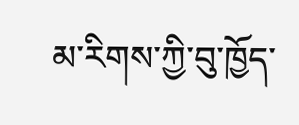མ་རིགས་ཀྱི་བུ་ཁྱོད་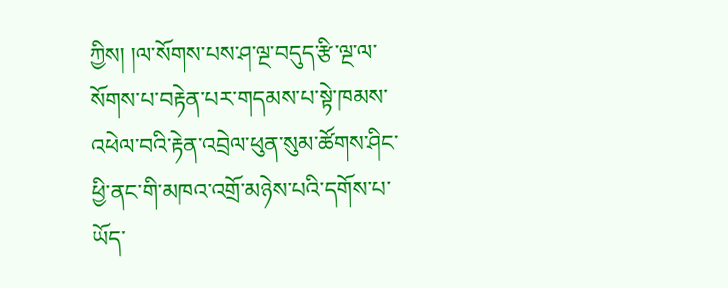ཀྱིས། །ལ་སོགས་པས་ཤ་ལྔ་བདུད་རྩི་ལྔ་ལ་སོགས་པ་བརྟེན་པར་གདམས་པ་སྟེ་ཁམས་འཕེལ་བའི་རྟེན་འབྲེལ་ཕུན་སུམ་ཚོགས་ཤིང་ཕྱི་ནང་གི་མཁའ་འགྲོ་མཉེས་པའི་དགོས་པ་ཡོད་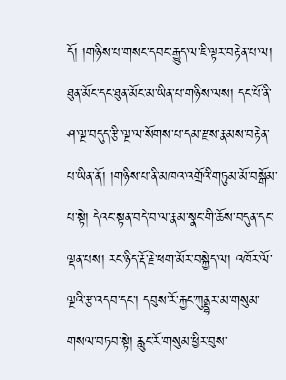དོ། །གཉིས་པ་གསང་དབང་རྒྱུད་ལ་ཇི་ལྟར་བརྟེན་པ་ལ། ཐུན་མོང་དང་ཐུན་མོང་མ་ཡིན་པ་གཉིས་ལས། དང་པོ་ནི་ཤ་ལྔ་བདུད་རྩི་ལྔ་ལ་སོགས་པ་དམ་རྫས་རྣམས་བརྟེན་པ་ཡིན་ནོ། །གཉིས་པ་ནི་མཁའ་འགྲོའི་གཏུམ་མོ་བསྒོམ་པ་སྟེ། དེའང་སྟན་བདེ་བ་ལ་རྣམ་སྣང་གི་ཆོས་བདུན་དང་ལྡན་པས། རང་ཉིད་རྡོ་རྗེ་ཕག་མོར་བསྐྱེད་ལ། འཁོར་ལོ་ལྔའི་རྩ་འདབ་དང་། དབུས་རོ་རྐྱང་ཀུནྡྷར་མ་གསུམ་གསལ་བཏབ་སྟེ། རླུང་རོ་གསུམ་ཕྱིར་བུས་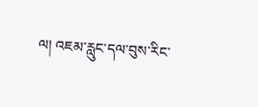ལ། འཇམ་རླུང་དལ་བུས་རིང་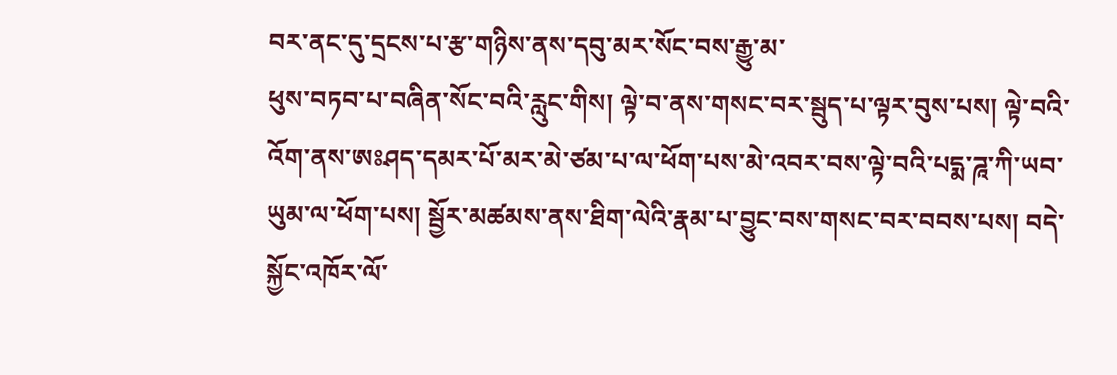བར་ནང་དུ་དྲངས་པ་རྩ་གཉིས་ནས་དབུ་མར་སོང་བས་རྒྱུ་མ་
ཕུས་བཏབ་པ་བཞིན་སོང་བའི་རླུང་གིས། ལྟེ་བ་ནས་གསང་བར་སྦུད་པ་ལྟར་བུས་པས། ལྟེ་བའི་འོག་ནས་ཨཿཤད་དམར་པོ་མར་མེ་ཙམ་པ་ལ་ཕོག་པས་མེ་འབར་བས་ལྟེ་བའི་པདྨ་ཌཱ་ཀི་ཡབ་ཡུམ་ལ་ཕོག་པས། སྦྱོར་མཚམས་ནས་ཐིག་ལེའི་རྣམ་པ་བྱུང་བས་གསང་བར་བབས་པས། བདེ་སྐྱོང་འཁོར་ལོ་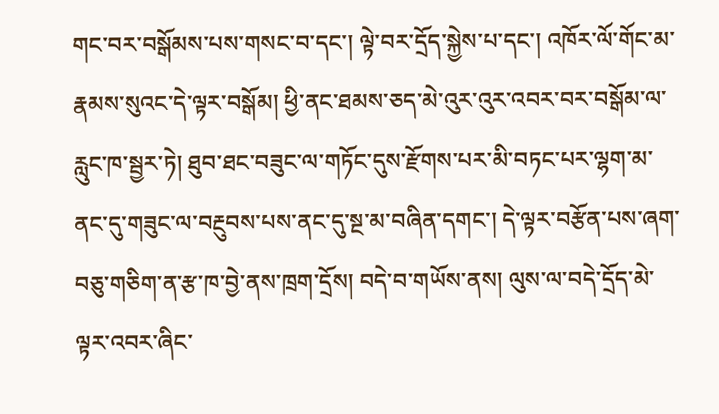གང་བར་བསྒོམས་པས་གསང་བ་དང་། ལྟེ་བར་དྲོད་སྐྱེས་པ་དང་། འཁོར་ལོ་གོང་མ་རྣམས་སུའང་དེ་ལྟར་བསྒོམ། ཕྱི་ནང་ཐམས་ཅད་མེ་འུར་འུར་འབར་བར་བསྒོམ་ལ་རླུང་ཁ་སྦྱར་ཏེ། ཐུབ་ཐང་བཟུང་ལ་གཏོང་དུས་རྫོགས་པར་མི་བཏང་པར་ལྷག་མ་ནང་དུ་གཟུང་ལ་བརྔུབས་པས་ནང་དུ་སྔ་མ་བཞིན་དགང་། དེ་ལྟར་བརྩོན་པས་ཞག་བཅུ་གཅིག་ན་རྩ་ཁ་བྱེ་ནས་ཁྲག་དྲོས། བདེ་བ་གཡོས་ནས། ལུས་ལ་བདེ་དྲོད་མེ་ལྟར་འབར་ཞིང་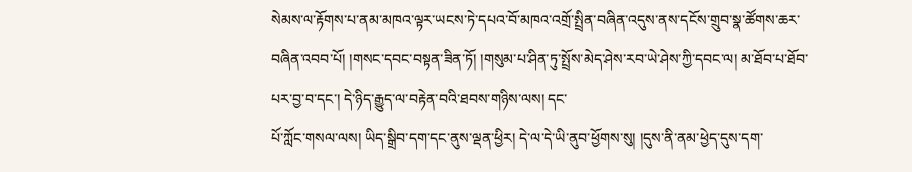སེམས་ལ་རྟོགས་པ་ནམ་མཁའ་ལྟར་ཡངས་ཏེ་དཔའ་བོ་མཁའ་འགྲོ་སྤྲིན་བཞིན་འདུས་ནས་དངོས་གྲུབ་སྣ་ཚོགས་ཆར་བཞིན་འབབ་པོ། །གསང་དབང་བསྟན་ཟིན་ཏོ། །གསུམ་པ་ཤིན་ཏུ་སྤྲོས་མེད་ཤེས་རབ་ཡེ་ཤེས་ཀྱི་དབང་ལ། མ་ཐོབ་པ་ཐོབ་པར་བྱ་བ་དང་། དེ་ཉིད་རྒྱུད་ལ་བརྟེན་བའི་ཐབས་གཉིས་ལས། དང་
པོ་ཀློང་གསལ་ལས། ཡིད་སྒྲིབ་དག་དང་ནུས་ལྡན་ཕྱིར། དེ་ལ་དེ་ཡི་ནུབ་ཕྱོགས་སུ། །དུས་ནི་ནམ་ཕྱེད་དུས་དག་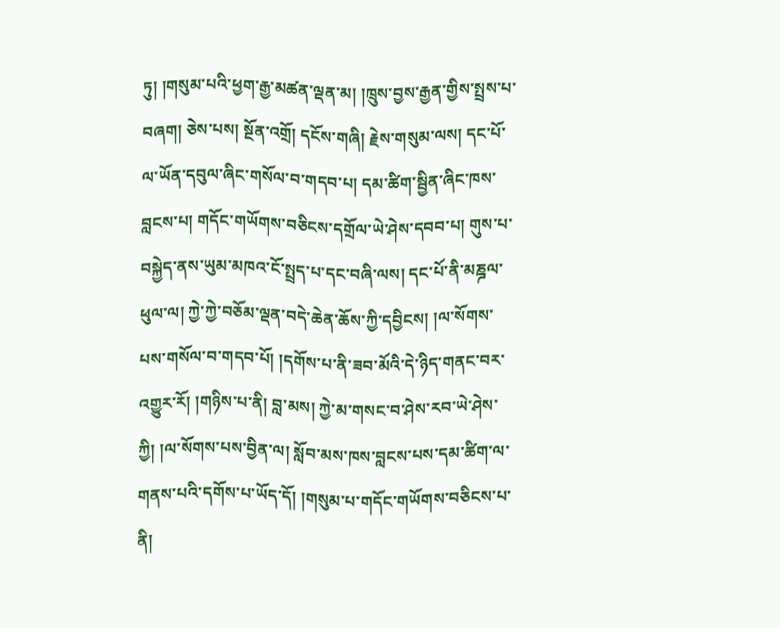ཏུ། །གསུམ་པའི་ཕྱག་རྒྱ་མཚན་ལྡན་མ། །ཁྲུས་བྱས་རྒྱན་གྱིས་སྤྲས་པ་བཞག། ཅེས་པས། སྔོན་འགྲོ། དངོས་གཞི། རྗེས་གསུམ་ལས། དང་པོ་ལ་ཡོན་དབུལ་ཞིང་གསོལ་བ་གདབ་པ། དམ་ཚིག་སྦྱིན་ཞིང་ཁས་བླངས་པ། གདོང་གཡོགས་བཅིངས་དགྲོལ་ཡེ་ཤེས་དབབ་པ། གུས་པ་བསྐྱེད་ནས་ཡུམ་མཁའ་ངོ་སྤྲད་པ་དང་བཞི་ལས། དང་པོ་ནི་མཎྜལ་ཕུལ་ལ། ཀྱེ་ཀྱེ་བཅོམ་ལྡན་བདེ་ཆེན་ཆོས་ཀྱི་དབྱིངས། །ལ་སོགས་པས་གསོལ་བ་གདབ་པོ། །དགོས་པ་ནི་ཟབ་མོའི་དེ་ཉིད་གནང་བར་འགྱུར་རོ། །གཉིས་པ་ནི། བླ་མས། ཀྱེ་མ་གསང་བ་ཤེས་རབ་ཡེ་ཤེས་ཀྱི། །ལ་སོགས་པས་བྱིན་ལ། སློབ་མས་ཁས་བླངས་པས་དམ་ཚིག་ལ་གནས་པའི་དགོས་པ་ཡོད་དོ། །གསུམ་པ་གདོང་གཡོགས་བཅིངས་པ་ནི།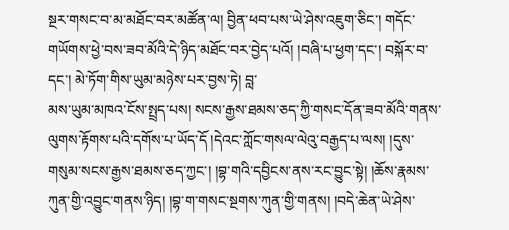སྔར་གསང་བ་མ་མཐོང་བར་མཚོན་ལ། བྱིན་ཕབ་པས་ཡེ་ཤེས་འཇུག་ཅིང་། གདོང་གཡོགས་ཕྱེ་བས་ཟབ་མོའི་དེ་ཉིད་མཐོང་བར་བྱེད་པའོ། །བཞི་པ་ཕྱག་དང་། བསྐོར་བ་དང་། མེ་ཏོག་གིས་ཡུམ་མཉེས་པར་བྱས་ཏེ། བླ་
མས་ཡུམ་མཁའ་ངོས་སྤྲད་པས། སངས་རྒྱས་ཐམས་ཅད་ཀྱི་གསང་དོན་ཟབ་མོའི་གནས་ལུགས་རྟོགས་པའི་དགོས་པ་ཡོད་དོ །དེའང་ཀློང་གསལ་ལེའུ་བརྒྱད་པ་ལས། །དུས་གསུམ་སངས་རྒྱས་ཐམས་ཅད་ཀྱང་། །བྷ་གའི་དབྱིངས་ནས་རང་བྱུང་སྟེ། །ཆོས་རྣམས་ཀུན་གྱི་འབྱུང་གནས་ཉིད། །བྷ་ག་གསང་སྔགས་ཀུན་གྱི་གནས། །བདེ་ཆེན་ཡེ་ཤེས་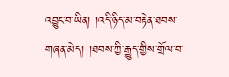འབྱུང་བ་ཡིན། །འདི་ཉིད་མ་བརྟེན་ཐབས་གཞན་མེད། །ཐབས་ཀྱི་རྒྱུད་གྱིས་གྲོལ་བ་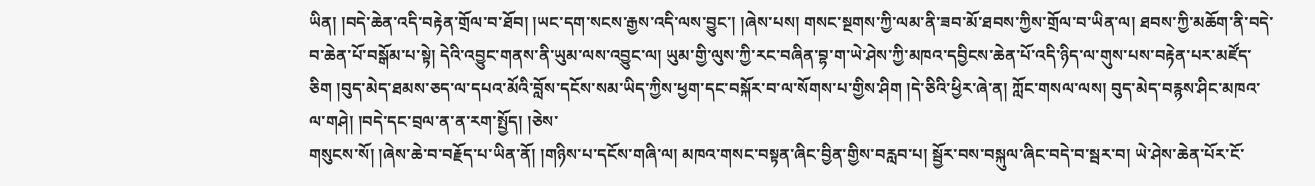ཡིན། །བདེ་ཆེན་འདི་བརྟེན་གྲོལ་བ་ཐོབ། །ཡང་དག་སངས་རྒྱས་འདི་ལས་བྱུང་། །ཞེས་པས། གསང་སྔགས་ཀྱི་ལམ་ནི་ཟབ་མོ་ཐབས་ཀྱིས་གྲོལ་བ་ཡིན་ལ། ཐབས་ཀྱི་མཆོག་ནི་བདེ་བ་ཆེན་པོ་བསྒོམ་པ་སྟེ། དེའི་འབྱུང་གནས་ནི་ཡུམ་ལས་འབྱུང་ལ། ཡུམ་གྱི་ལུས་ཀྱི་རང་བཞིན་བྷ་ག་ཡེ་ཤེས་ཀྱི་མཁའ་དབྱིངས་ཆེན་པོ་འདི་ཉིད་ལ་གུས་པས་བརྟེན་པར་མཛོད་ཅིག །བུད་མེད་ཐམས་ཅད་ལ་དཔའ་མོའི་བློས་དངོས་སམ་ཡིད་ཀྱིས་ཕྱག་དང་བསྐོར་བ་ལ་སོགས་པ་གྱིས་ཤིག །དེ་ཅིའི་ཕྱིར་ཞེ་ན། ཀློང་གསལ་ལས། བུད་མེད་བརྙས་ཤིང་མཁའ་ལ་གཤེ། །བདེ་དང་བྲལ་ན་ན་རག་སྤྱོད། །ཅེས་
གསུངས་སོ། །ཞེས་ཆེ་བ་བརྗོད་པ་ཡིན་ནོ། །གཉིས་པ་དངོས་གཞི་ལ། མཁའ་གསང་བསྟན་ཞིང་བྱིན་གྱིས་བརླབ་པ། སྦྱོར་བས་བསྐུལ་ཞིང་བདེ་བ་སྦར་བ། ཡེ་ཤེས་ཆེན་པོར་ངོ་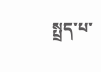སྤྲད་པ་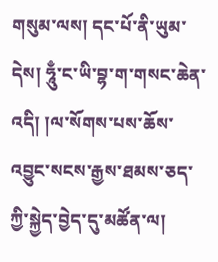གསུམ་ལས། དང་པོ་ནི་ཡུམ་དེས། ཧཱུྃ་ང་ཡི་བྷ་ག་གསང་ཆེན་འདི། །ལ་སོགས་པས་ཆོས་འབྱུང་སངས་རྒྱས་ཐམས་ཅད་ཀྱི་སྐྱེད་བྱེད་དུ་མཚོན་ལ།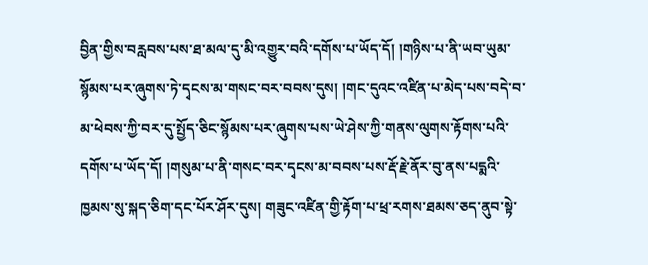བྱིན་གྱིས་བརླབས་པས་ཐ་མལ་དུ་མི་འགྱུར་བའི་དགོས་པ་ཡོད་དོ། །གཉིས་པ་ནི་ཡབ་ཡུམ་སྙོམས་པར་ཞུགས་ཏེ་དྭངས་མ་གསང་བར་བབས་དུས། །གང་དུའང་འཛིན་པ་མེད་པས་བདེ་བ་མ་ཕེབས་ཀྱི་བར་དུ་སྤྱོད་ཅིང་སྙོམས་པར་ཞུགས་པས་ཡེ་ཤེས་ཀྱི་གནས་ལུགས་རྟོགས་པའི་དགོས་པ་ཡོད་དོ། །གསུམ་པ་ནི་གསང་བར་དྭངས་མ་བབས་པས་རྡོ་རྗེ་ནོར་བུ་ནས་པདྨའི་ཁྱམས་སུ་སྐད་ཅིག་དང་པོར་ཤོར་དུས། གཟུང་འཛིན་གྱི་རྟོག་པ་ཕྲ་རགས་ཐམས་ཅད་ནུབ་སྟེ་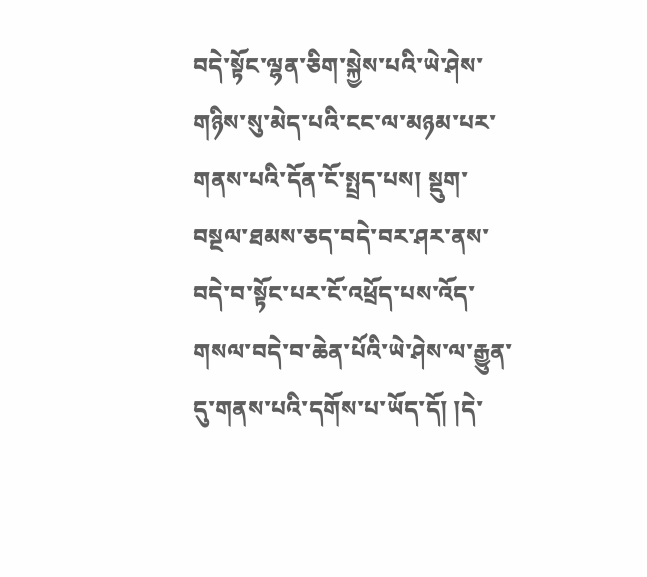བདེ་སྟོང་ལྷན་ཅིག་སྐྱེས་པའི་ཡེ་ཤེས་གཉིས་སུ་མེད་པའི་ངང་ལ་མཉམ་པར་གནས་པའི་དོན་ངོ་སྤྲད་པས། སྡུག་བསྔལ་ཐམས་ཅད་བདེ་བར་ཤར་ནས་བདེ་བ་སྟོང་པར་ངོ་འཕྲོད་པས་འོད་གསལ་བདེ་བ་ཆེན་པོའི་ཡེ་ཤེས་ལ་རྒྱུན་དུ་གནས་པའི་དགོས་པ་ཡོད་དོ། །དེ་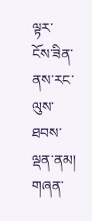ལྟར་
ངོས་ཟིན་ནས་རང་ལུས་ཐབས་ལྡན་ནམ། གཞན་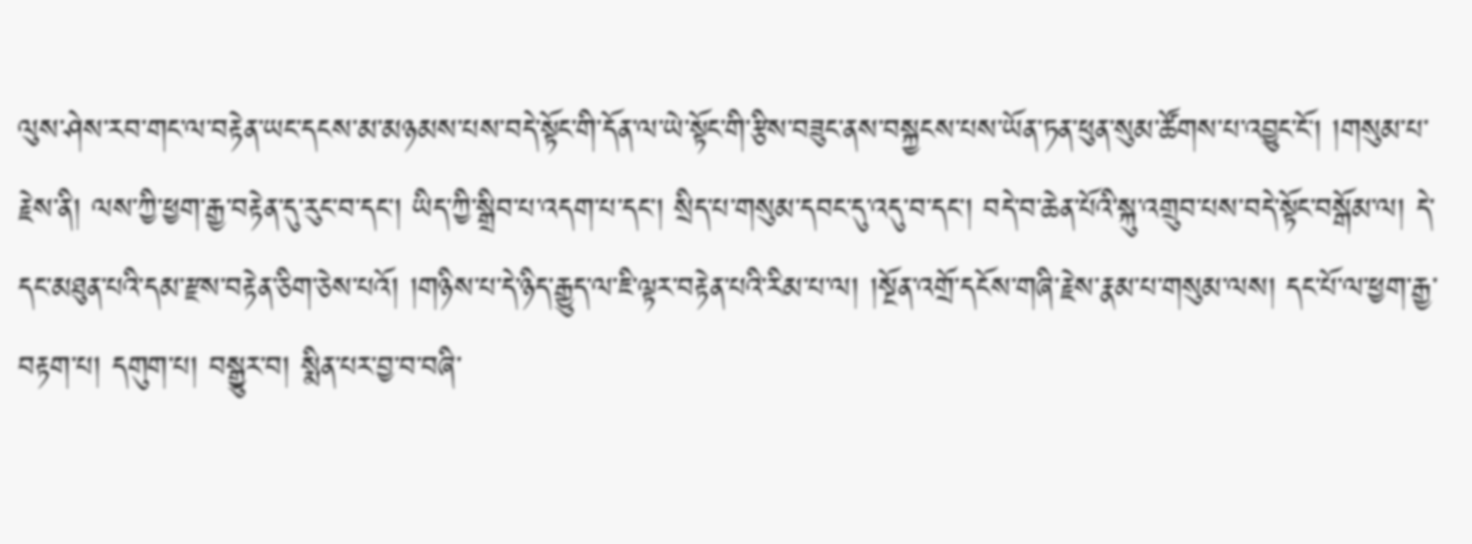ལུས་ཤེས་རབ་གང་ལ་བརྟེན་ཡང་དངས་མ་མཉམས་པས་བདེ་སྟོང་གི་དོན་ལ་ཡེ་སྟོང་གི་རྩིས་བཟུང་ནས་བསྐྱངས་པས་ཡོན་ཏན་ཕུན་སུམ་ཚོགས་པ་འབྱུང་ངོ། །གསུམ་པ་རྗེས་ནི། ལས་ཀྱི་ཕྱག་རྒྱ་བརྟེན་དུ་རུང་བ་དང་། ཡིད་ཀྱི་སྒྲིབ་པ་འདག་པ་དང་། སྲིད་པ་གསུམ་དབང་དུ་འདུ་བ་དང་། བདེ་བ་ཆེན་པོའི་སྐུ་འགྲུབ་པས་བདེ་སྟོང་བསྒོམ་ལ། དེ་དང་མཐུན་པའི་དམ་རྫས་བརྟེན་ཅིག་ཅེས་པའོ། །གཉིས་པ་དེ་ཉིད་རྒྱུད་ལ་ཇི་ལྟར་བརྟེན་པའི་རིམ་པ་ལ། །སྔོན་འགྲོ་དངོས་གཞི་རྗེས་རྣམ་པ་གསུམ་ལས། དང་པོ་ལ་ཕྱག་རྒྱ་བརྟག་པ། དགུག་པ། བསྒྱུར་བ། སྨིན་པར་བྱ་བ་བཞི་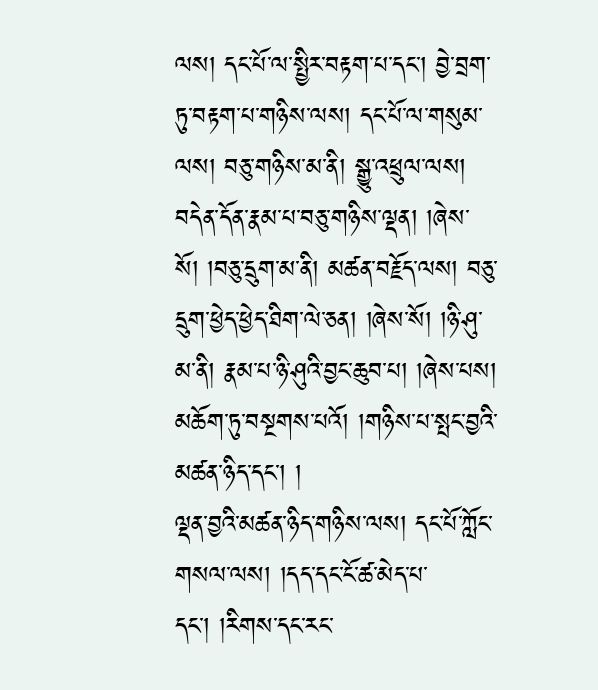ལས། དང་པོ་ལ་སྤྱིར་བརྟག་པ་དང་། བྱེ་བྲག་ཏུ་བརྟག་པ་གཉིས་ལས། དང་པོ་ལ་གསུམ་ལས། བཅུ་གཉིས་མ་ནི། སྒྱུ་འཕྲུལ་ལས། བདེན་དོན་རྣམ་པ་བཅུ་གཉིས་ལྡན། །ཞེས་སོ། །བཅུ་དྲུག་མ་ནི། མཚན་བརྗོད་ལས། བཅུ་དྲུག་ཕྱེད་ཕྱེད་ཐིག་ལེ་ཅན། །ཞེས་སོ། །ཉི་ཤུ་མ་ནི། རྣམ་པ་ཉི་ཤུའི་བྱང་ཆུབ་པ། །ཞེས་པས། མཆོག་ཏུ་བསྔགས་པའོ། །གཉིས་པ་སྤང་བྱའི་མཚན་ཉིད་དང་། །
ལྡན་བྱའི་མཚན་ཉིད་གཉིས་ལས། དང་པོ་ཀློང་གསལ་ལས། །དད་དང་ངོ་ཚ་མེད་པ་དང་། །རིགས་དང་རང་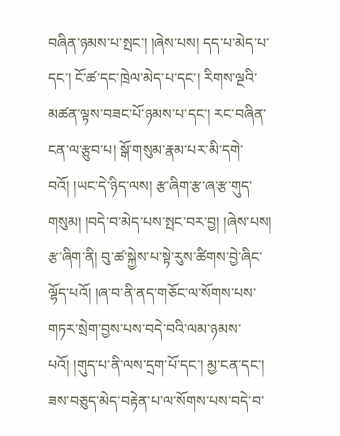བཞིན་ཉམས་པ་སྤང་། །ཞེས་པས། དད་པ་མེད་པ་དང་། ངོ་ཚ་དང་ཁྲེལ་མེད་པ་དང་། རིགས་ལྔའི་མཚན་ལྟས་བཟང་པོ་ཉམས་པ་དང་། རང་བཞིན་ངན་ལ་རྩུབ་པ། སྒོ་གསུམ་རྣམ་པར་མི་དགེ་བའོ། །ཡང་དེ་ཉིད་ལས། རྩ་ཞིག་རྩ་ཞ་རྩ་གུད་གསུམ། །བདེ་བ་མེད་པས་སྤང་བར་བྱ། །ཞེས་པས། རྩ་ཞིག་ནི། བུ་ཚ་སྐྱེས་པ་སྟེ་རུས་ཚིགས་བྱེ་ཞིང་ལྷོད་པའོ། །ཞ་བ་ནི་ནད་གཅོང་ལ་སོགས་པས་གཏར་སྲེག་བྱས་པས་བདེ་བའི་ལམ་ཉམས་པའོ། །གུད་པ་ནི་ལས་དྲག་པོ་དང་། མྱ་ངན་དང་། ཟས་བཅུད་མེད་བརྟེན་པ་ལ་སོགས་པས་བདེ་བ་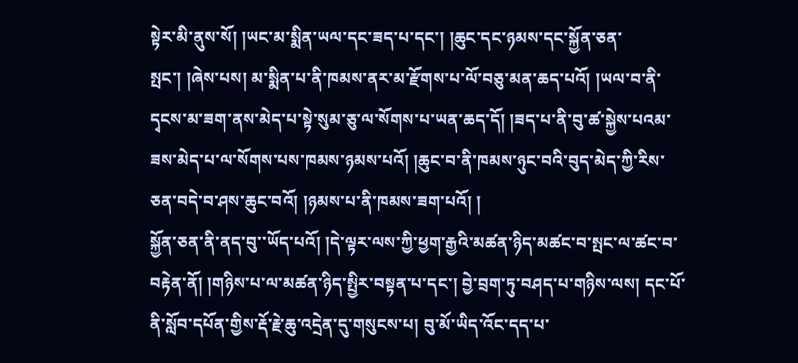སྟེར་མི་ནུས་སོ། །ཡང་མ་སྨིན་ཡལ་དང་ཟད་པ་དང་། །ཆུང་དང་ཉམས་དང་སྐྱོན་ཅན་སྤང་། །ཞེས་པས། མ་སྨིན་པ་ནི་ཁམས་ནར་མ་རྫོགས་པ་ལོ་བཅུ་མན་ཆད་པའོ། །ཡལ་བ་ནི་དྭངས་མ་ཟག་ནས་མེད་པ་སྟེ་སུམ་ཅུ་ལ་སོགས་པ་ཡན་ཆད་དོ། །ཟད་པ་ནི་བུ་ཚ་སྐྱེས་པའམ་ཟས་མེད་པ་ལ་སོགས་པས་ཁམས་ཉམས་པའོ། །ཆུང་བ་ནི་ཁམས་ཉུང་བའི་བུད་མེད་ཀྱི་རིས་ཅན་བདེ་བ་ཤས་ཆུང་བའོ། །ཉམས་པ་ནི་ཁམས་ཟག་པའོ། །
སྐྱོན་ཅན་ནི་ནད་བུ་་ཡོད་པའོ། །དེ་ལྟར་ལས་ཀྱི་ཕྱག་རྒྱའི་མཚན་ཉིད་མཚང་བ་སྤང་ལ་ཚང་བ་བརྟེན་ནོ། །གཉིས་པ་ལ་མཚན་ཉིད་སྤྱིར་བསྟན་པ་དང་། བྱེ་བྲག་ཏུ་བཤད་པ་གཉིས་ལས། དང་པོ་ནི་སློབ་དཔོན་གྱིས་རྡོ་རྗེ་ཆུ་འདྲེན་དུ་གསུངས་པ། བུ་མོ་ཡིད་འོང་དད་པ་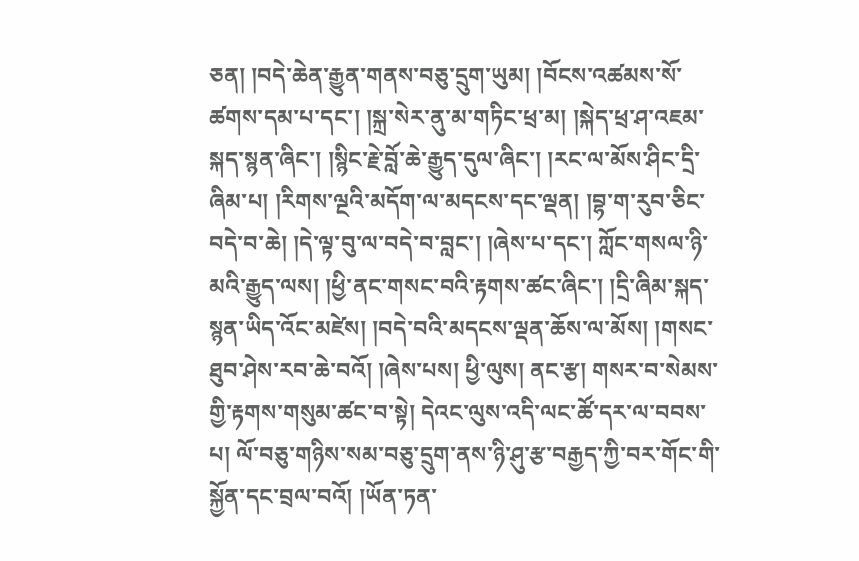ཅན། །བདེ་ཆེན་རྒྱུན་གནས་བཅུ་དྲུག་ཡུམ། །བོངས་འཚམས་སོ་ཚགས་དམ་པ་དང་། །སྐྲ་སེར་ནུ་མ་གཏིང་ཕྲ་མ། །སྐེད་ཕྲ་ཤ་འཇམ་སྐད་སྙན་ཞིང་། །སྙིང་རྗེ་བློ་ཆེ་རྒྱུད་དུལ་ཞིང་། །རང་ལ་མོས་ཤིང་དྲི་ཞིམ་པ། །རིགས་ལྔའི་མདོག་ལ་མདངས་དང་ལྡན། །བྷ་ག་རུབ་ཅིང་བདེ་བ་ཆེ། །དེ་ལྟ་བུ་ལ་བདེ་བ་བླང་། །ཞེས་པ་དང་། ཀློང་གསལ་ཉི་མའི་རྒྱུད་ལས། །ཕྱི་ནང་གསང་བའི་རྟགས་ཚང་ཞིང་། །དྲི་ཞིམ་སྐད་སྙན་ཡིད་འོང་མཛེས། །བདེ་བའི་མདངས་ལྡན་ཆོས་ལ་མོས། །གསང་ཐུབ་ཤེས་རབ་ཆེ་བའོ། །ཞེས་པས། ཕྱི་ལུས། ནང་རྩ། གསར་བ་སེམས་གྱི་རྟགས་གསུམ་ཚང་བ་སྟེ། དེའང་ལུས་འདི་ལང་ཚོ་དར་ལ་བབས་པ། ལོ་བཅུ་གཉིས་སམ་བཅུ་དྲུག་ནས་ཉི་ཤུ་རྩ་བརྒྱད་ཀྱི་བར་གོང་གི་སྐྱོན་དང་བྲལ་བའོ། །ཡོན་ཏན་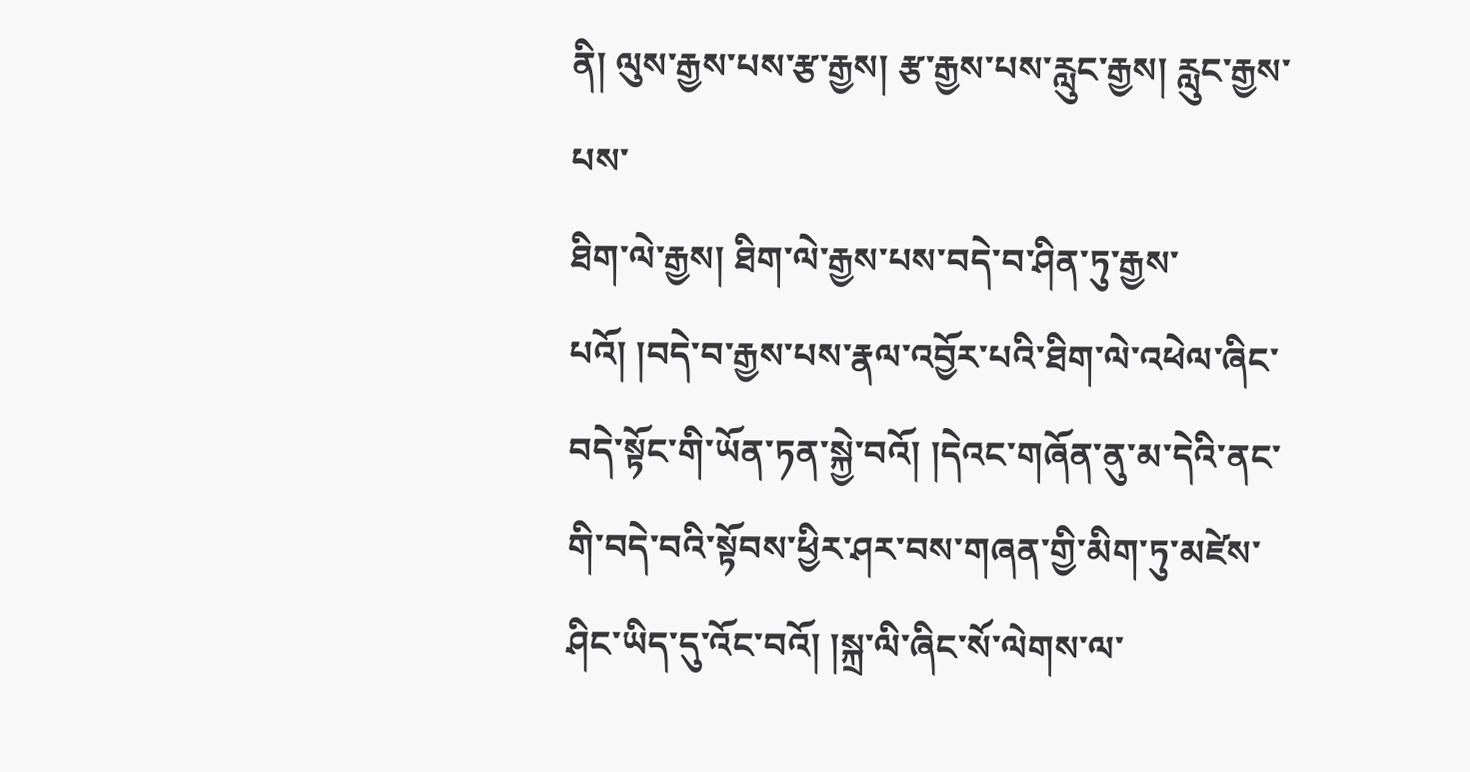ནི། ལུས་རྒྱས་པས་རྩ་རྒྱས། རྩ་རྒྱས་པས་རླུང་རྒྱས། རླུང་རྒྱས་པས་
ཐིག་ལེ་རྒྱས། ཐིག་ལེ་རྒྱས་པས་བདེ་བ་ཤིན་ཏུ་རྒྱས་པའོ། །བདེ་བ་རྒྱས་པས་རྣལ་འབྱོར་པའི་ཐིག་ལེ་འཕེལ་ཞིང་བདེ་སྟོང་གི་ཡོན་ཏན་སྐྱེ་བའོ། །དེའང་གཞོན་ནུ་མ་དེའི་ནང་གི་བདེ་བའི་སྟོབས་ཕྱིར་ཤར་བས་གཞན་གྱི་མིག་ཏུ་མཛེས་ཤིང་ཡིད་དུ་འོང་བའོ། །སྐྲ་ལི་ཞིང་སོ་ལེགས་ལ་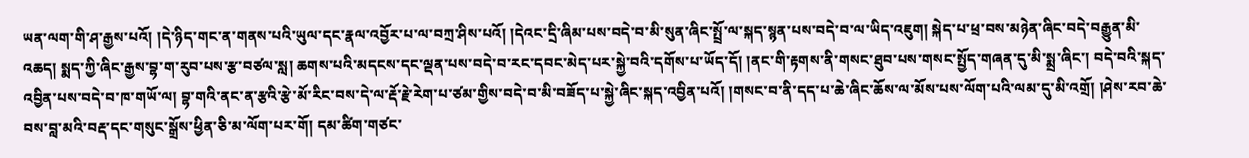ཡན་ལག་གི་ཤ་རྒྱས་པའོ། །དེ་ཉིད་གང་ན་གནས་པའི་ཡུལ་དང་རྣལ་འབྱོར་པ་ལ་བཀྲ་ཤིས་པའོ། །དེའང་དྲི་ཞིམ་པས་བདེ་བ་མི་སུན་ཞིང་སྤྲོ་ལ་སྐད་སྙན་པས་བདེ་བ་ལ་ཡིད་འཇུག། སྐེད་པ་ཕྲ་བས་མཉེན་ཞིང་བདེ་བརྒྱུན་མི་འཆད། སྨད་ཀྱི་ཞིང་རྒྱས་བྷ་ག་རུབ་པས་རྩ་བཙལ་སླ། ཆགས་པའི་མདངས་དང་ལྡན་པས་བདེ་བ་རང་དབང་མེད་པར་སྐྱེ་བའི་དགོས་པ་ཡོད་དོ། །ནང་གི་རྟགས་ནི་གསང་ཐུབ་པས་གསང་སྤྱོད་གཞན་དུ་མི་སྨྲ་ཞིང་། བདེ་བའི་སྐད་འབྱིན་པས་བདེ་བ་ཁ་གཡོ་ལ། བྷ་གའི་ནང་ན་རྩའི་རྩེ་མོ་རིང་བས་དེ་ལ་རྡོ་རྗེ་རེག་པ་ཙམ་གྱིས་བདེ་བ་མི་བཟོད་པ་སྐྱེ་ཞིང་སྐད་འབྱིན་པའོ། །གསང་བ་ནི་དད་པ་ཆེ་ཞིང་ཆོས་ལ་མོས་པས་ལོག་པའི་ལམ་དུ་མི་འགྲོ། །ཤེས་རབ་ཆེ་བས་བླ་མའི་བརྡ་དང་གསུང་སྒྲོས་ཕྱིན་ཅི་མ་ལོག་པར་གོ། དམ་ཚིག་གཙང་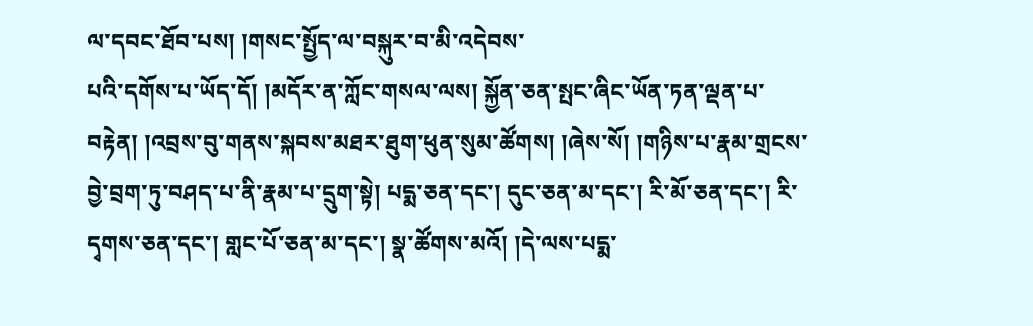ལ་དབང་ཐོབ་པས། །གསང་སྤྱོད་ལ་བསྐུར་བ་མི་འདེབས་
པའི་དགོས་པ་ཡོད་དོ། །མདོར་ན་ཀློང་གསལ་ལས། སྐྱོན་ཅན་སྤང་ཞིང་ཡོན་ཏན་ལྡན་པ་བརྟེན། །འབྲས་བུ་གནས་སྐབས་མཐར་ཐུག་ཕུན་སུམ་ཚོགས། །ཞེས་སོ། །གཉིས་པ་རྣམ་གྲངས་བྱེ་བྲག་ཏུ་བཤད་པ་ནི་རྣམ་པ་དྲུག་སྟེ། པདྨ་ཅན་དང་། དུང་ཅན་མ་དང་། རི་མོ་ཅན་དང་། རི་དྭགས་ཅན་དང་། གླང་པོ་ཅན་མ་དང་། སྣ་ཚོགས་མའོ། །དེ་ལས་པདྨ་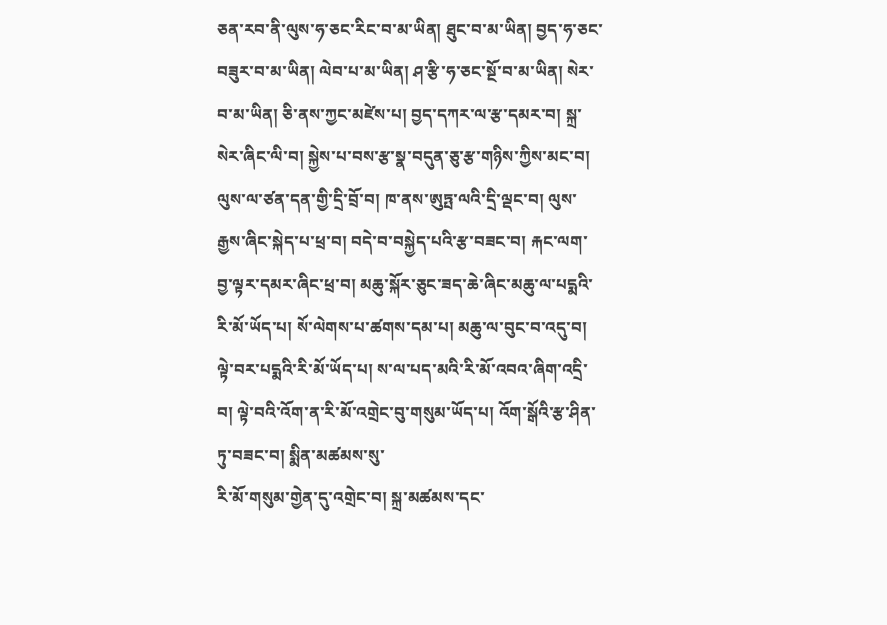ཅན་རབ་ནི་ལུས་ཧ་ཅང་རིང་བ་མ་ཡིན། ཐུང་བ་མ་ཡིན། བྱད་ཧ་ཅང་བཟུར་བ་མ་ཡིན། ལེབ་པ་མ་ཡིན། ཤ་རྩི་ཧ་ཅང་སྔོ་བ་མ་ཡིན། སེར་བ་མ་ཡིན། ཅི་ནས་ཀྱང་མཛེས་པ། བྱད་དཀར་ལ་རྩ་དམར་བ། སྐྲ་སེར་ཞིང་ལི་བ། སྐྱེས་པ་བས་རྩ་སྣ་བདུན་ཅུ་རྩ་གཉིས་ཀྱིས་མང་བ། ལུས་ལ་ཙན་དན་གྱི་དྲི་བྲོ་བ། ཁ་ནས་ཨུཏྤ་ལའི་དྲི་ལྡང་བ། ལུས་རྒྱས་ཞིང་སྐེད་པ་ཕྲ་བ། བདེ་བ་བསྐྱེད་པའི་རྩ་བཟང་བ། རྐང་ལག་བྱ་ལྟར་དམར་ཞིང་ཕྲ་བ། མཆུ་སྐོར་ཅུང་ཟད་ཆེ་ཞིང་མཆུ་ལ་པདྨའི་རི་མོ་ཡོད་པ། སོ་ལེགས་པ་ཚགས་དམ་པ། མཆུ་ལ་བུང་བ་འདུ་བ། ལྟེ་བར་པདྨའི་རི་མོ་ཡོད་པ། ས་ལ་པད་མའི་རི་མོ་འབའ་ཞིག་འདྲི་བ། ལྟེ་བའི་འོག་ན་རི་མོ་འགྲེང་བུ་གསུམ་ཡོད་པ། འོག་སྒོའི་རྩ་ཤིན་ཏུ་བཟང་བ། སྨིན་མཚམས་སུ་
རི་མོ་གསུམ་གྱེན་དུ་འགྲེང་བ། སྐྲ་མཚམས་དང་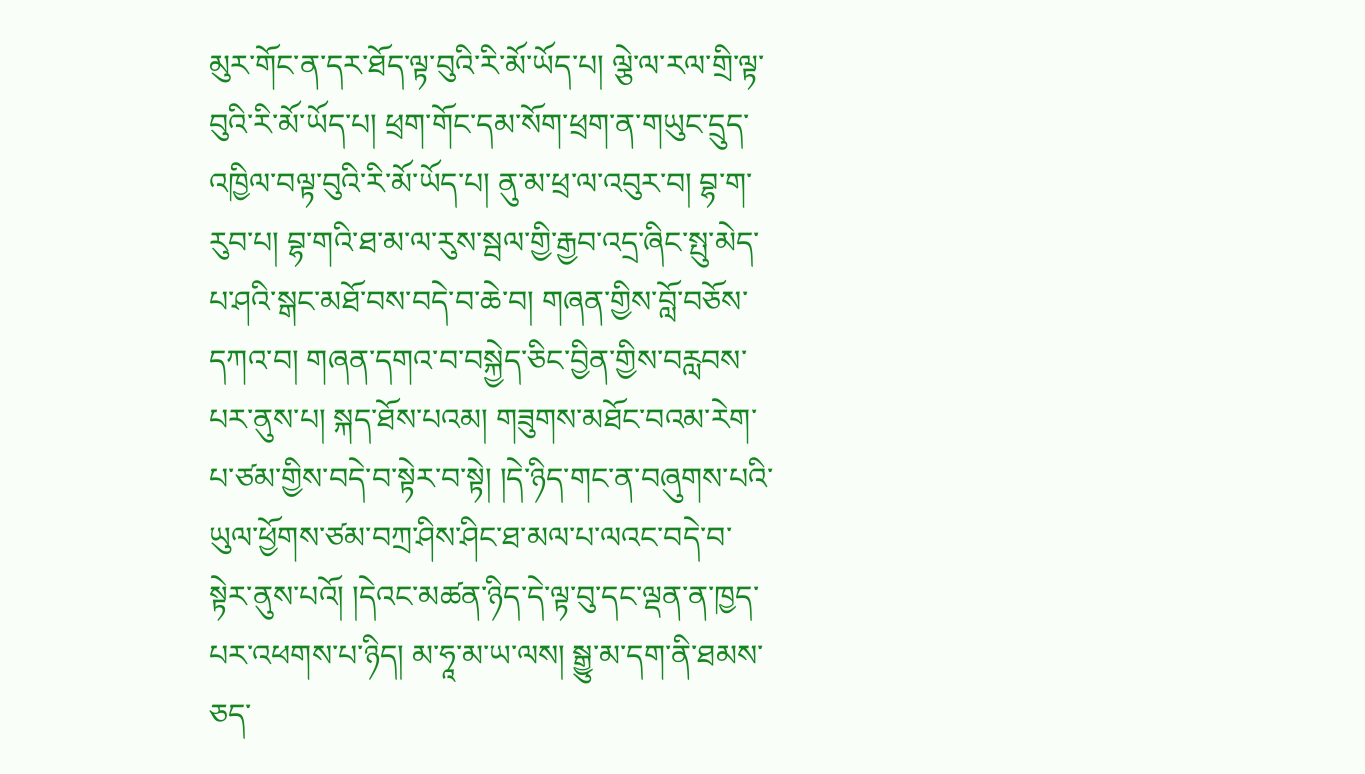མུར་གོང་ན་དར་ཐོད་ལྟ་བུའི་རི་མོ་ཡོད་པ། ལྕེ་ལ་རལ་གྲི་ལྟ་བུའི་རི་མོ་ཡོད་པ། ཕྲག་གོང་དམ་སོག་ཕྲག་ན་གཡུང་དྲུད་འཁྱིལ་བལྟ་བུའི་རི་མོ་ཡོད་པ། ནུ་མ་ཕྲ་ལ་འབུར་བ། བྷ་ག་རུབ་པ། བྷ་གའི་ཐ་མ་ལ་རུས་སྦལ་གྱི་རྒྱབ་འདྲ་ཞིང་སྤུ་མེད་པ་ཤའི་སྒང་མཐོ་བས་བདེ་བ་ཆེ་བ། གཞན་གྱིས་བློ་བཅོས་དཀའ་བ། གཞན་དགའ་བ་བསྐྱེད་ཅིང་བྱིན་གྱིས་བརླབས་པར་ནུས་པ། སྐད་ཐོས་པའམ། གཟུགས་མཐོང་བའམ་རེག་པ་ཙམ་གྱིས་བདེ་བ་སྟེར་བ་སྟེ། །དེ་ཉིད་གང་ན་བཞུགས་པའི་ཡུལ་ཕྱོགས་ཙམ་བཀྲ་ཤིས་ཤིང་ཐ་མལ་པ་ལའང་བདེ་བ་སྟེར་ནུས་པའོ། །དེའང་མཚན་ཉིད་དེ་ལྟ་བུ་དང་ལྡན་ན་ཁྱད་པར་འཕགས་པ་ཉིད། མ་ཧཱ་མ་ཡ་ལས། སྒྱུ་མ་དག་ནི་ཐམས་ཅད་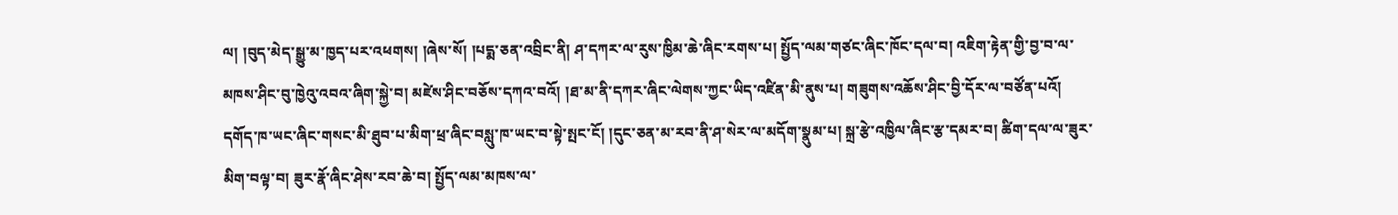ལ། །བུད་མེད་སྒྱུ་མ་ཁྱད་པར་འཕགས། །ཞེས་སོ། །པདྨ་ཅན་འབྲིང་ནི། ཤ་དཀར་ལ་རུས་ཁྱིམ་ཆེ་ཞིང་རགས་པ། སྤྱོད་ལམ་གཙང་ཞིང་ཁོང་དལ་བ། འཇིག་རྟེན་གྱི་བྱ་བ་ལ་མཁས་ཤིང་བུ་ཁྱེའུ་འབའ་ཞིག་སྐྱེ་བ། མཛེས་ཤིང་བཅོས་དཀའ་བའོ། །ཐ་མ་ནི་དཀར་ཞིང་ལེགས་ཀྱང་ཡིད་འཛིན་མི་ནུས་པ། གཟུགས་འཆོས་ཤིང་བྱི་དོར་ལ་བཙོན་པའོ།
དགོད་ཁ་ཡང་ཞིང་གསང་མི་ཐུབ་པ་མིག་ཕྲ་ཞིང་བསླུ་ཁ་ཡང་བ་སྟེ་སྤང་ངོ། །དུང་ཅན་མ་རབ་ནི་ཤ་སེར་ལ་མདོག་སྣུམ་པ། སྐྲ་རྩེ་འཁྱིལ་ཞིང་རྩ་དམར་བ། ཚིག་དལ་ལ་ཟུར་མིག་བལྟ་བ། ཟུར་རྣོ་ཞིང་ཤེས་རབ་ཆེ་བ། སྤྱོད་ལམ་མཁས་ལ་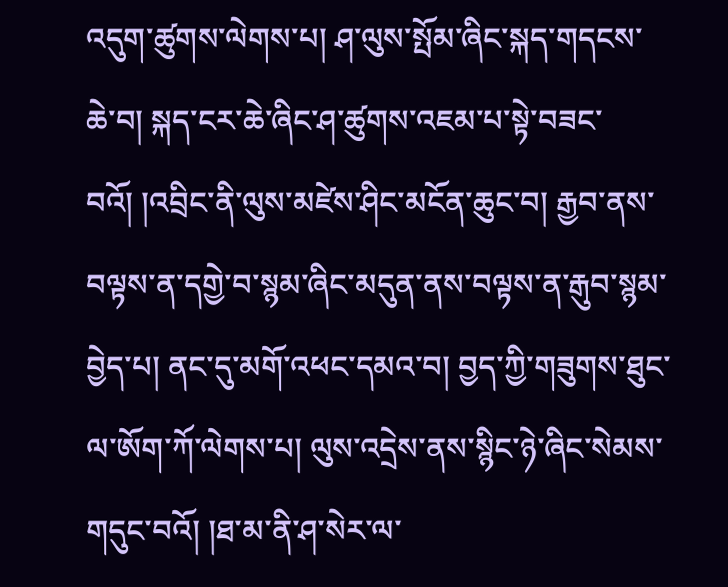འདུག་ཚུགས་ལེགས་པ། ཤ་ལུས་སྤོམ་ཞིང་སྐད་གདངས་ཆེ་བ། སྐད་ངར་ཆེ་ཞིང་ཤ་ཚུགས་འཇམ་པ་སྟེ་བཟང་བའོ། །འབྲིང་ནི་ལུས་མཛེས་ཤིང་མངོན་ཆུང་བ། རྒྱབ་ནས་བལྟས་ན་དགྱེ་བ་སྙམ་ཞིང་མདུན་ནས་བལྟས་ན་རྒུབ་སྙམ་བྱེད་པ། ནང་དུ་མགོ་འཕང་དམའ་བ། བྱད་ཀྱི་གཟུགས་ཐུང་ལ་ཨོག་ཀོ་ལེགས་པ། ལུས་འདྲེས་ནས་སྙིང་ཉེ་ཞིང་སེམས་གདུང་བའོ། །ཐ་མ་ནི་ཤ་སེར་ལ་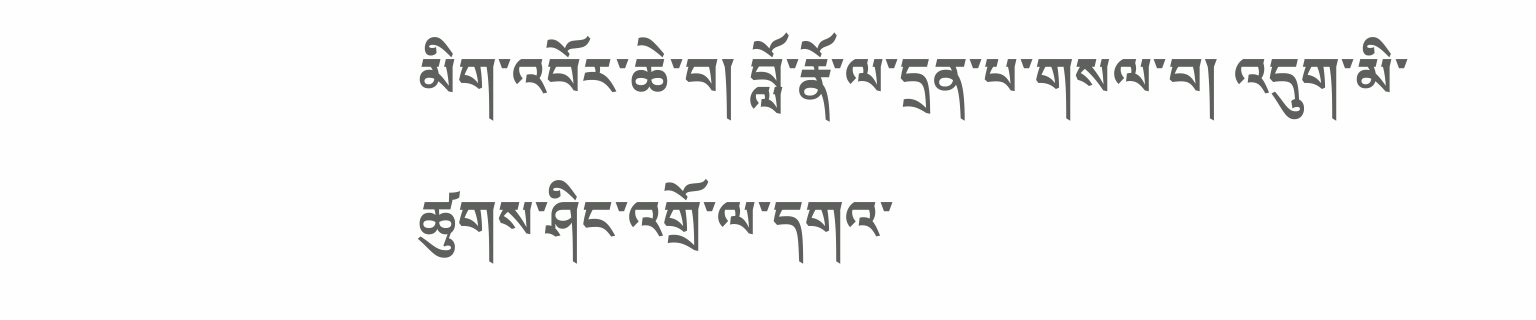མིག་འབོར་ཆེ་བ། བློ་རྣོ་ལ་དྲན་པ་གསལ་བ། འདུག་མི་ཚུགས་ཤིང་འགྲོ་ལ་དགའ་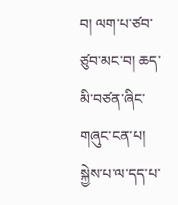བ། ལག་པ་ཙབ་ཙུབ་མང་བ། ཆད་མི་བཙན་ཞིང་གཞུང་ངན་པ། སྐྱེས་པ་ལ་དད་པ་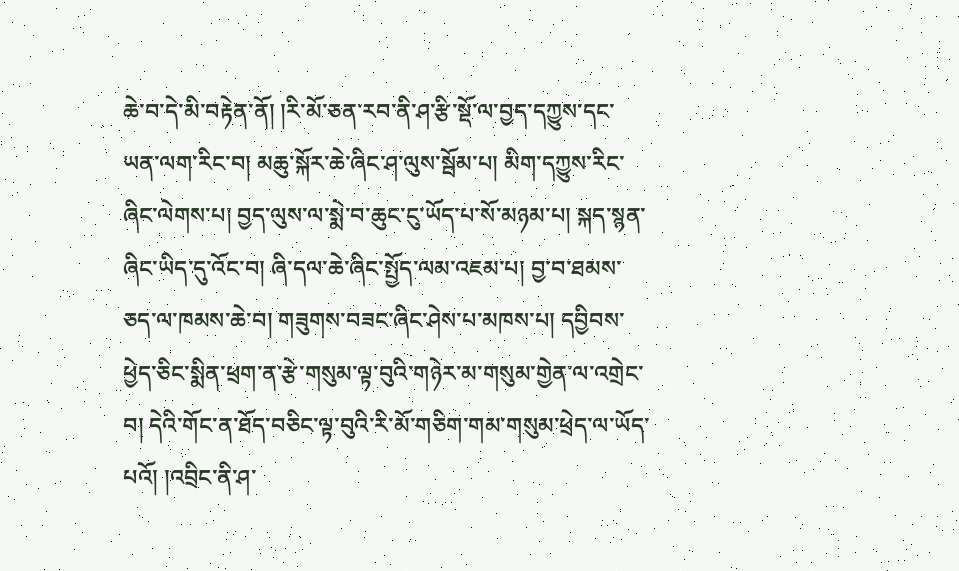ཆེ་བ་དེ་མི་བརྟེན་ནོ། །རི་མོ་ཅན་རབ་ནི་ཤ་རྩི་སྡོ་ལ་བྱད་དཀྱུས་དང་ཡན་ལག་རིང་བ། མཆུ་སྐོར་ཆེ་ཞིང་ཤ་ལུས་སྦོམ་པ། མིག་དཀྱུས་རིང་ཞིང་ལེགས་པ། བྱད་ལུས་ལ་སྨེ་བ་ཆུང་ངུ་ཡོད་པ་སོ་མཉམ་པ། སྐད་སྙན་ཞིང་ཡིད་དུ་འོང་བ། ཞི་དལ་ཆེ་ཞིང་སྤྱོད་ལམ་འཇམ་པ། བྱ་བ་ཐམས་
ཅད་ལ་ཁམས་ཆེ་བ། གཟུགས་བཟང་ཞིང་ཤེས་པ་མཁས་པ། དབྱིབས་ཕྱེད་ཅིང་སྨིན་ཕྲག་ན་རྩེ་གསུམ་ལྟ་བུའི་གཉེར་མ་གསུམ་གྱེན་ལ་འགྲེང་བ། དེའི་གོང་ན་ཐོད་བཅིང་ལྟ་བུའི་རི་མོ་གཅིག་གམ་གསུམ་ཕྲེད་ལ་ཡོད་པའོ། །འབྲིང་ནི་ཤ་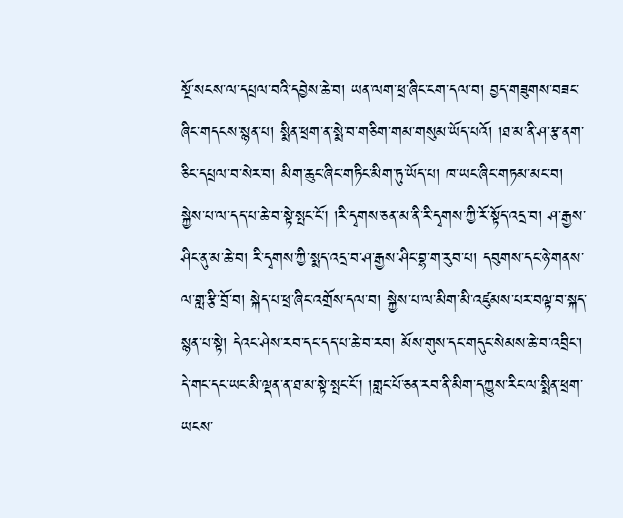སྔོ་སངས་ལ་དཔྲལ་བའི་དབྱེས་ཆེ་བ། ཡན་ལག་ཕྲ་ཞིང་ངག་དལ་བ། བྱད་གཟུགས་བཟང་ཞིང་གདངས་སྙན་པ། སྨིན་ཕྲག་ན་སྨེ་བ་གཅིག་གམ་གསུམ་ཡོད་པའོ། །ཐ་མ་ནི་ཤ་རྩ་ནག་ཅིང་དཔྲལ་བ་སེར་བ། མིག་ཆུང་ཞིང་གཏིང་མིག་ཏུ་ཡོད་པ། ཁ་ཡང་ཞིང་གཏམ་མང་བ། སྐྱེས་པ་ལ་དད་པ་ཆེ་བ་སྟེ་སྤང་ངོ། །རི་དྭགས་ཅན་མ་ནི་རི་དྭགས་ཀྱི་རོ་སྟོད་འདྲ་བ། ཤ་རྒྱས་ཤིང་ནུ་མ་ཆེ་བ། རི་དྭགས་ཀྱི་སྨད་འདྲ་བ་ཤ་རྒྱས་ཤིང་བྷ་ག་རུབ་པ། དབུགས་དང་ཉེ་གནས་ལ་གླ་རྩི་བྲོ་བ། སྐེད་པ་ཕྲ་ཞིང་འགྲོས་དལ་བ། སྐྱེས་པ་ལ་མིག་མི་འཛུམས་པར་བལྟ་བ་སྐད་སྙན་པ་སྟེ། དེའང་ཤེས་རབ་དང་དད་པ་ཆེ་བ་རབ། མོས་གུས་དང་གདུང་སེམས་ཆེ་བ་འབྲིང་། དེ་གང་དང་ཡང་མི་ལྡན་ན་ཐ་མ་སྟེ་སྤང་ངོ། །གླང་པོ་ཅན་རབ་ནི་མིག་དཀྱུས་རིང་ལ་སྨིན་ཕྲག་ཡངས་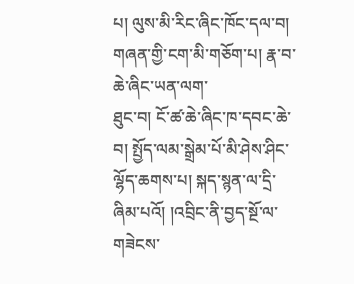པ། ལུས་མི་རིང་ཞིང་ཁོང་དལ་བ། གཞན་གྱི་ངག་མི་གཅོག་པ། རྣ་བ་ཆེ་ཞིང་ཡན་ལག་
ཐུང་བ། ངོ་ཚ་ཆེ་ཞིང་ཁ་དབང་ཆེ་བ། སྤྱོད་ལམ་སྒྲེམ་པོ་མི་ཤེས་ཤིང་ལྷོད་ཆགས་པ། སྐད་སྙན་ལ་དྲི་ཞིམ་པའོ། །འབྲིང་ནི་བྱད་སྔོ་ལ་གཟེངས་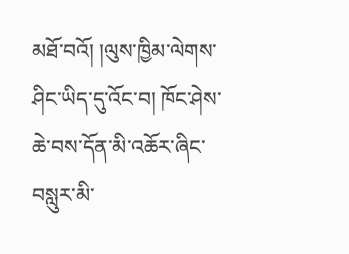མཐོ་བའོ། །ལུས་ཁྱིམ་ལེགས་ཤིང་ཡིད་དུ་འོང་བ། ཁོང་ཤེས་ཆེ་བས་དོན་མི་འཆོར་ཞིང་བསླུར་མི་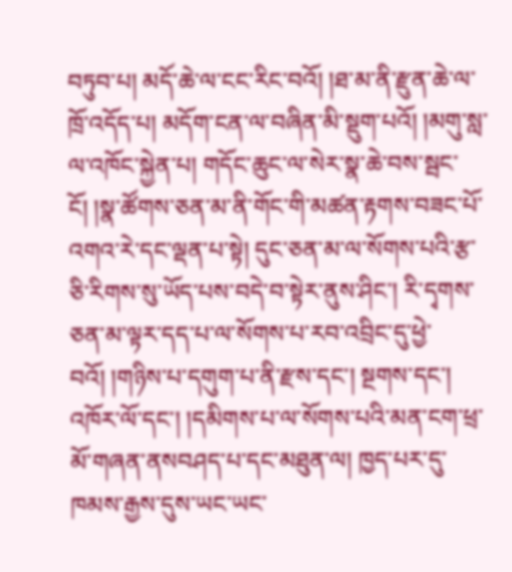བཏུབ་པ། མདོ་ཆེ་ལ་ངང་རིང་བའོ། །ཐ་མ་ནི་རྫུན་ཆེ་ལ་ཁྲོ་འདོད་པ། མདོག་ངན་ལ་བཞིན་མི་སྡུག་པའོ། །མགུ་སླ་ལ་འཁོང་སྐྱེན་པ། གདོང་ཆུང་ལ་སེར་སྣ་ཆེ་བས་སྦང་ངོ། །སྣ་ཚོགས་ཅན་མ་ནི་གོང་གི་མཚན་རྟགས་བཟང་པོ་འགའ་རེ་དང་ལྡན་པ་སྟེ། དུང་ཅན་མ་ལ་སོགས་པའི་རྩ་ཅི་རིགས་སུ་ཡོད་པས་བདེ་བ་སྟེར་ནུས་ཤིང་། རི་དྭགས་ཅན་མ་ལྟར་དད་པ་ལ་སོགས་པ་རབ་འབྲིང་དུ་ཕྱེ་བའོ། །གཉིས་པ་དགུག་པ་ནི་རྫས་དང་། སྔགས་དང་། འཁོར་ལོ་དང་། །དམིགས་པ་ལ་སོགས་པའི་མན་ངག་ཕྲ་མོ་གཞན་ནསབཤད་པ་དང་མཐུན་ལ། ཁྱད་པར་དུ་ཁམས་རྒྱས་དུས་ཡང་ཡང་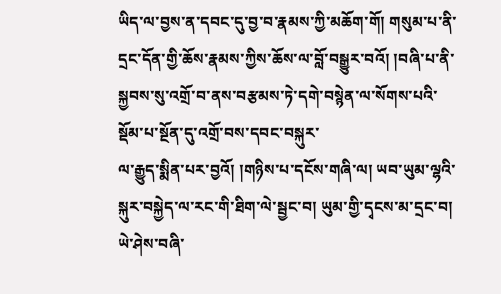ཡིད་ལ་བྱས་ན་དབང་དུ་བྱ་བ་རྣམས་ཀྱི་མཆོག་གོ། གསུམ་པ་ནི་དྲང་དོན་གྱི་ཆོས་རྣམས་ཀྱིས་ཆོས་ལ་བློ་བསྒྱུར་བའོ། །བཞི་པ་ནི་སྐྱབས་སུ་འགྲོ་བ་ནས་བརྩམས་ཏེ་དགེ་བསྙེན་ལ་སོགས་པའི་སྡོམ་པ་སྔོན་དུ་འགྲོ་བས་དབང་བསྐུར་
ལ་རྒྱུད་སྨིན་པར་བྱའོ། །གཉིས་པ་དངོས་གཞི་ལ། ཡབ་ཡུམ་ལྷའི་སྐུར་བསྐྱེད་ལ་རང་གི་ཐིག་ལེ་སྦྱང་བ། ཡུམ་གྱི་དྭངས་མ་དྲང་བ། ཡེ་ཤེས་བཞི་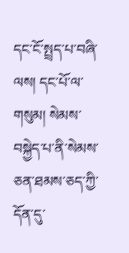དང་ངོ་སྤྲད་པ་བཞི་ལས། དང་པོ་ལ་གསུམ། སེམས་བསྐྱེད་པ་ནི་སེམས་ཅན་ཐམས་ཅད་ཀྱི་དོན་དུ་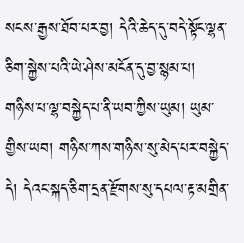སངས་རྒྱས་ཐོབ་པར་བྱ། དེའི་ཆེད་དུ་བདེ་སྟོང་ལྷན་ཅིག་སྐྱེས་པའི་ཡེ་ཤེས་མངོན་དུ་བྱ་སྙམ་པ། གཉིས་པ་ལྷ་བསྐྱེད་པ་ནི་ཡབ་ཀྱིས་ཡུམ། ཡུམ་གྱིས་ཡབ། གཉིས་ཀས་གཉིས་སུ་མེད་པར་བསྐྱེད་དེ། དེའང་སྐད་ཅིག་དྲན་རྫོགས་སུ་དཔལ་རྟ་མགྲིན་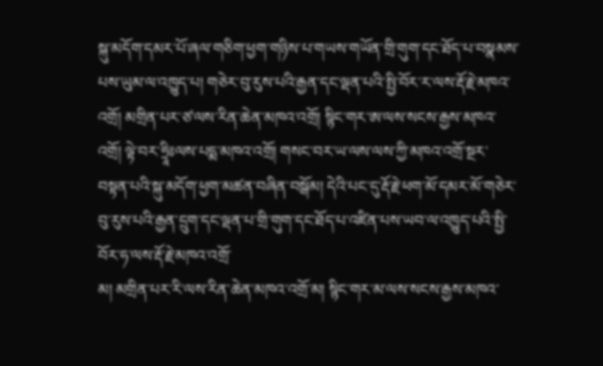སྐུ་མདོག་དམར་པོ་ཞལ་གཅིག་ཕྱག་གཉིས་པ་གཡས་གཡོན་གྲི་གུག་དང་ཐོད་པ་བསྣམས་པས་ཡུམ་ལ་འཁྱུད་པ། གཅེར་བུ་རུས་པའི་རྒྱན་དང་ལྡན་པའི་སྤྱི་བོར་ར་ལས་རྡོ་རྗེ་མཁའ་འགྲོ། མགྲིན་པར་ཙ་ལས་རིན་ཆེན་མཁའ་འགྲོ། སྙིང་གར་ཨ་ལས་སངས་རྒྱས་མཁའ་འགྲོ། ལྟེ་བར་ཧྲཱིཿལས་པདྨ་མཁའ་འགྲོ། གསང་བར་ཡ་ལས་ལས་ཀྱི་མཁའ་འགྲོ་སྔར་བསྟན་པའི་སྐུ་མདོག་ཕྱག་མཚན་བཞིན་བསྒོམ། དེའི་པང་དུ་རྡོ་རྗེ་ཕག་མོ་དམར་མོ་གཅེར་བུ་རུས་པའི་རྒྱན་དྲུག་དང་ལྡན་པ་གྲི་གུག་དང་ཐོད་པ་འཛིན་པས་ཡབ་ལ་འཁྱུད་པའི་སྤྱི་བོར་ཧ་ལས་རྡོ་རྗེ་མཁའ་འགྲོ་
མ། མགྲིན་པར་རི་ལས་རིན་ཆེན་མཁའ་འགྲོ་མ། སྙིང་གར་མ་ལས་སངས་རྒྱས་མཁའ་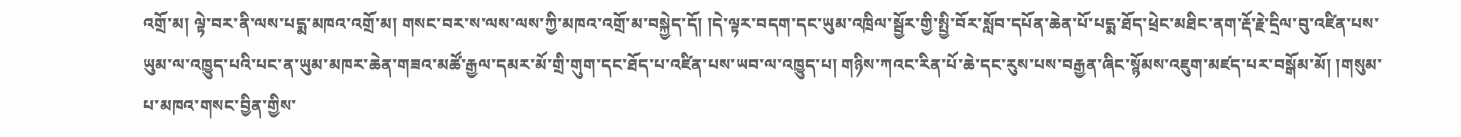འགྲོ་མ། ལྟེ་བར་ནི་ལས་པདྨ་མཁའ་འགྲོ་མ། གསང་བར་ས་ལས་ལས་ཀྱི་མཁའ་འགྲོ་མ་བསྐྱེད་དོ། །དེ་ལྟར་བདག་དང་ཡུམ་འཁྲིལ་སྦྱོར་གྱི་སྤྱི་བོར་སློབ་དཔོན་ཆེན་པོ་པདྨ་ཐོད་ཕྲེང་མཐིང་ནག་རྡོ་རྗེ་དྲིལ་བུ་འཛིན་པས་ཡུམ་ལ་འཁྱུད་པའི་པང་ན་ཡུམ་མཁར་ཆེན་གཟའ་མཚོ་རྒྱལ་དམར་མོ་གྲི་གུག་དང་ཐོད་པ་འཛིན་པས་ཡབ་ལ་འཁྱུད་པ། གཉིས་ཀའང་རིན་པོ་ཆེ་དང་རུས་པས་བརྒྱན་ཞིང་སྙོམས་འཇུག་མཛད་པར་བསྒོམ་མོ། །གསུམ་པ་མཁའ་གསང་བྱིན་གྱིས་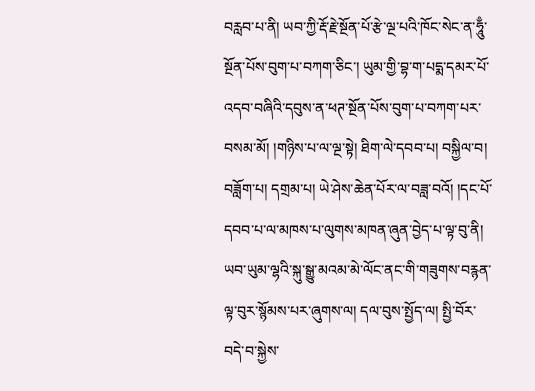བརླབ་པ་ནི། ཡབ་ཀྱི་རྡོ་རྗེ་སྔོན་པོ་རྩེ་ལྔ་པའི་ཁོང་སེང་ན་ཧཱུྃ་སྔོན་པོས་བུག་པ་བཀག་ཅིང་། ཡུམ་གྱི་བྷ་ག་པདྨ་དམར་པོ་འདབ་བཞིའི་དབུས་ན་ཕཊ་སྔོན་པོས་བུག་པ་བཀག་པར་བསམ་མོ། །གཉིས་པ་ལ་ལྔ་སྟེ། ཐིག་ལེ་དབབ་པ། བསྐྱིལ་བ། བཟློག་པ། དགྲམ་པ། ཡེ་ཤེས་ཆེན་པོར་ལ་བཟླ་བའོ། །དང་པོ་དབབ་པ་ལ་མཁས་པ་ལུགས་མཁན་ཞུན་བྱེད་པ་ལྟ་བུ་ནི། ཡབ་ཡུམ་ལྷའི་སྐུ་སྒྱུ་མའམ་མེ་ལོང་ནང་གི་གཟུགས་བརྙན་ལྟ་བུར་སྙོམས་པར་ཞུགས་ལ། དལ་བུས་སྤྱོད་ལ། སྤྱི་བོར་
བདེ་བ་སྐྱེས་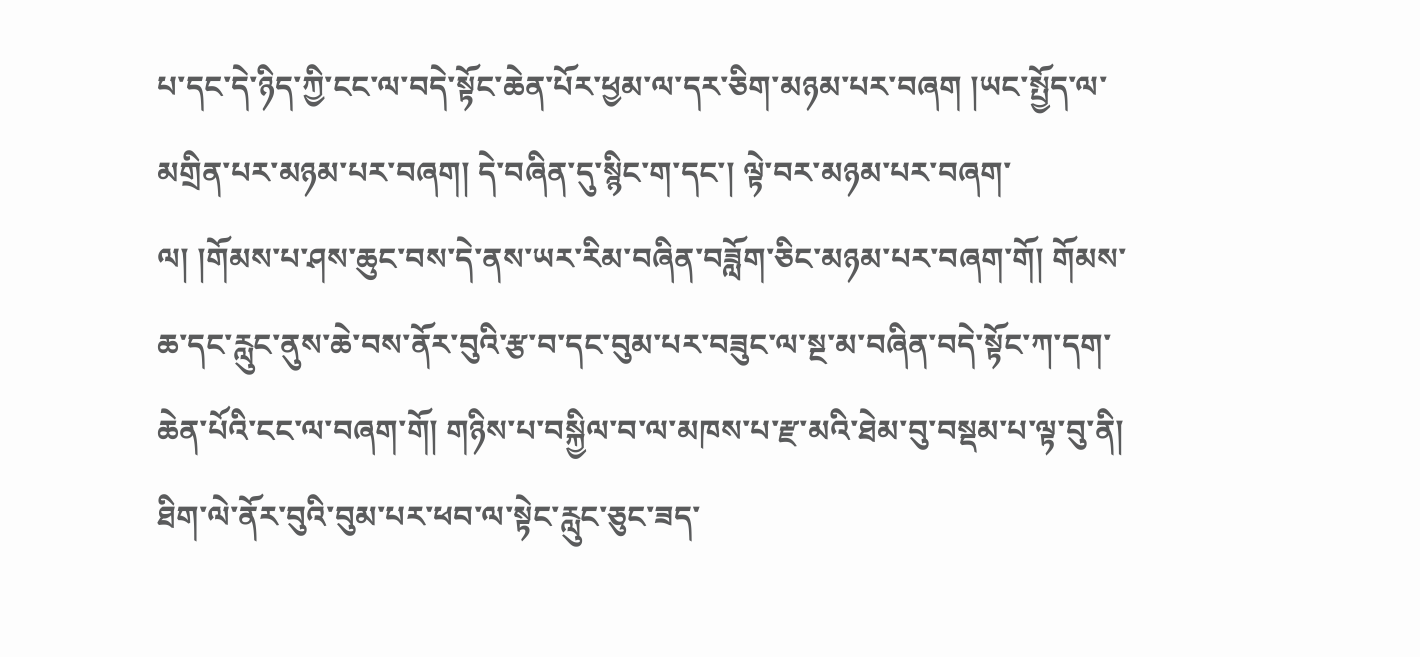པ་དང་དེ་ཉིད་ཀྱི་ངང་ལ་བདེ་སྟོང་ཆེན་པོར་ཕྱམ་ལ་དར་ཅིག་མཉམ་པར་བཞག །ཡང་སྤྱོད་ལ་མགྲིན་པར་མཉམ་པར་བཞག། དེ་བཞིན་དུ་སྙིང་ག་དང་། ལྟེ་བར་མཉམ་པར་བཞག་ལ། །གོམས་པ་ཤས་ཆུང་བས་དེ་ནས་ཡར་རིམ་བཞིན་བཟློག་ཅིང་མཉམ་པར་བཞག་གོ། གོམས་ཆ་དང་རླུང་ནུས་ཆེ་བས་ནོར་བུའི་རྩ་བ་དང་བུམ་པར་བཟུང་ལ་སྔ་མ་བཞིན་བདེ་སྟོང་ཀ་དག་ཆེན་པོའི་ངང་ལ་བཞག་གོ། གཉིས་པ་བསྐྱིལ་བ་ལ་མཁས་པ་རྫ་མའི་ཐེམ་བུ་བསྡམ་པ་ལྟ་བུ་ནི། ཐིག་ལེ་ནོར་བུའི་བུམ་པར་ཕབ་ལ་སྟེང་རླུང་ཅུང་ཟད་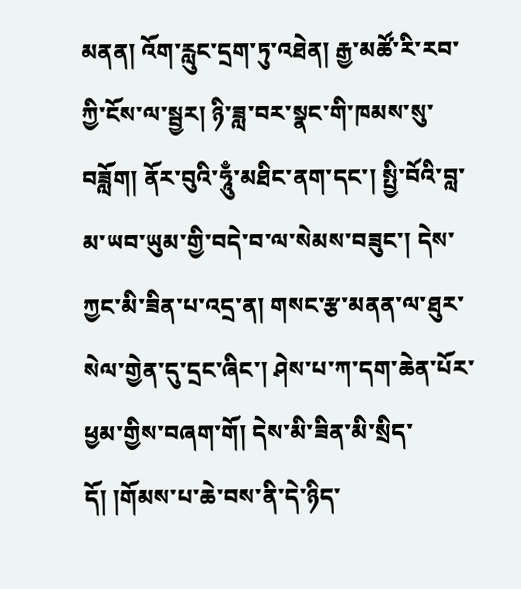མནན། འོག་རླུང་དྲག་ཏུ་འཐེན། རྒྱ་མཚོ་རི་རབ་ཀྱི་ངོས་ལ་སྦྱར། ཉི་ཟླ་བར་སྣང་གི་ཁམས་སུ་བཟློག། ནོར་བུའི་ཧཱུྃ་མཐིང་ནག་དང་། སྤྱི་བོའི་བླ་མ་ཡབ་ཡུམ་གྱི་བདེ་བ་ལ་སེམས་བཟུང་། དེས་ཀྱང་མི་ཟིན་པ་འདྲ་ན། གསང་རྩ་མནན་ལ་ཐུར་སེལ་གྱེན་དུ་དྲང་ཞིང་། ཤེས་པ་ཀ་དག་ཆེན་པོར་ཕྱམ་གྱིས་བཞག་གོ། དེས་མི་ཟིན་མི་སྲིད་དོ། །གོམས་པ་ཆེ་བས་ནི་དེ་ཉིད་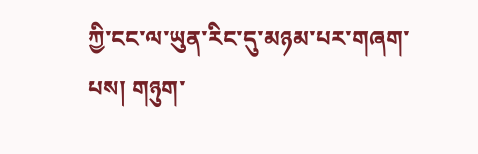ཀྱི་ངང་ལ་ཡུན་རིང་དུ་མཉམ་པར་གཞག་པས། གཉུག་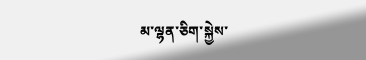མ་ལྷན་ཅིག་སྐྱེས་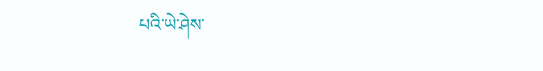པའི་ཡེ་ཤེས་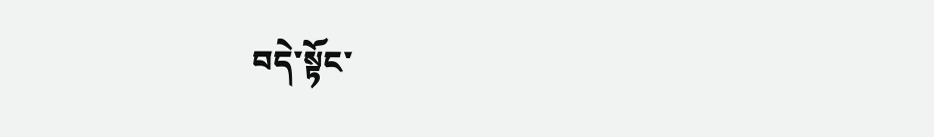བདེ་སྟོང་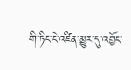གི་ཏིང་ངེ་འཛིན་མྱུར་དུ་འབྱོང་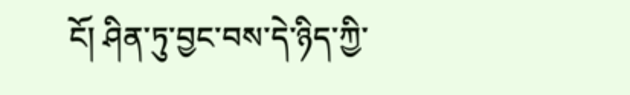ངོ། ཤིན་ཏུ་བྱང་བས་དེ་ཉིད་ཀྱི་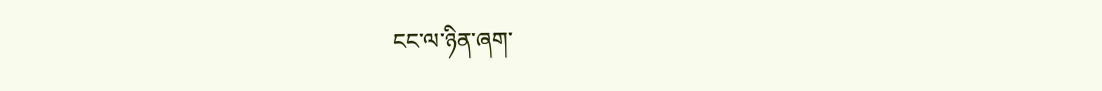ངང་ལ་ཉིན་ཞག་